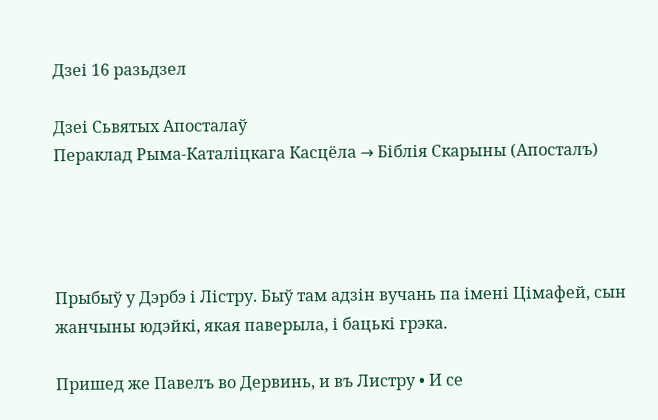Дзеі 16 разьдзел

Дзеі Сьвятых Апосталаў
Пераклад Рыма-Каталіцкага Касцёла → Біблія Скарыны (Апосталъ)




Прыбыў у Дэрбэ і Лістру. Быў там адзін вучань па імені Цімафей, сын жанчыны юдэйкі, якая паверыла, і бацькі грэка.

Пришед же Павелъ во Дервинь, и въ Листру • И се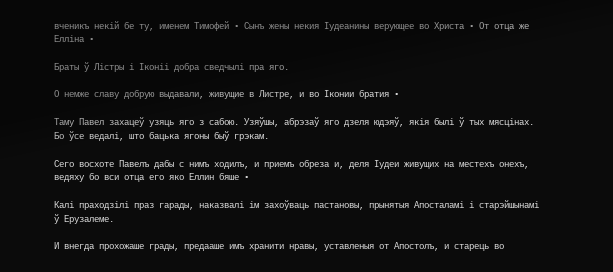вченикъ некій бе ту, именем Тимофей • Сынъ жены некия Іудеанины верующее во Христа • От отца же Елліна •

Браты ў Лістры і Іконіі добра сведчылі пра яго.

О немже славу добрую выдавали, живущие в Листре, и во Іконии братия •

Таму Павел захацеў узяць яго з сабою. Узяўшы, абрэзаў яго дзеля юдэяў, якія былі ў тых мясцінах. Бо ўсе ведалі, што бацька ягоны быў грэкам.

Сего восхоте Павелъ дабы с нимъ ходилъ, и приемъ обреза и, деля Іудеи живущих на местехъ онехъ, ведяху бо вси отца его яко Еллин бяше •

Калі праходзілі праз гарады, наказвалі ім захоўваць пастановы, прынятыя Апосталамі і старэйшынамі ў Ерузалеме.

И внегда прохожаше грады, предааше имъ хранити нравы, уставленыя от Апостолъ, и старець во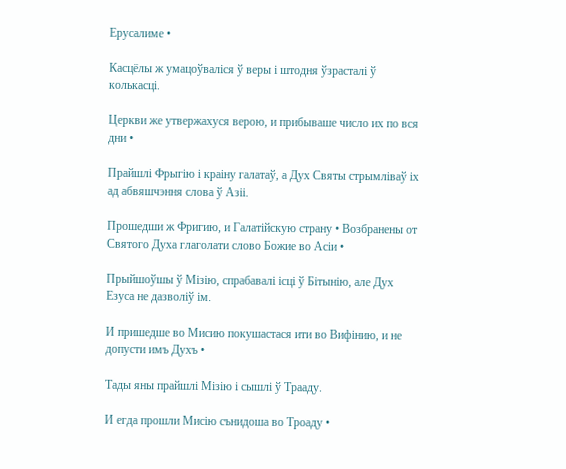Ерусалиме •

Касцёлы ж умацоўваліся ў веры і штодня ўзрасталі ў колькасці.

Церкви же утвержахуся верою, и прибываше число их по вся дни •

Прайшлі Фрыгію і краіну галатаў, а Дух Святы стрымліваў іх ад абвяшчэння слова ў Азіі.

Прошедши ж Фригию, и Галатійскую страну • Возбранены от Святого Духа глаголати слово Божие во Асіи •

Прыйшоўшы ў Мізію, спрабавалі ісці ў Бітынію, але Дух Езуса не дазволіў ім.

И пришедше во Мисию покушастася ити во Вифінию, и не допусти имъ Духъ •

Тады яны прайшлі Мізію і сышлі ў Трааду.

И егда прошли Мисію сънидоша во Троаду •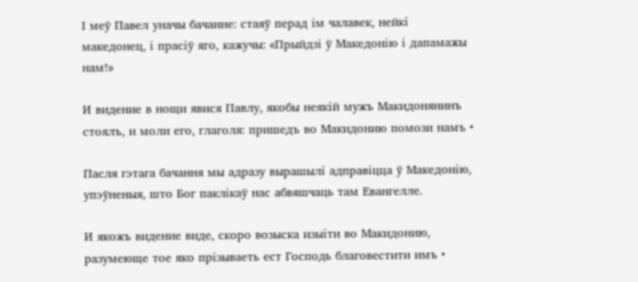І меў Павел уначы бачанне: стаяў перад ім чалавек, нейкі македонец, і прасіў яго, кажучы: «Прыйдзі ў Македонію і дапамажы нам!»

И видение в нощи явися Павлу, якобы неякій мужъ Макидонянинъ стоялъ, и моли его, глаголя: пришедъ во Макидонию помози намъ •

Пасля гэтага бачання мы адразу вырашылі адправіцца ў Македонію, упэўненыя, што Бог паклікаў нас абвяшчаць там Евангелле.

И якожъ видение виде, скоро возыска изыіти во Макидонию, разумеюще тое яко прізываеть ест Господь благовестити имъ •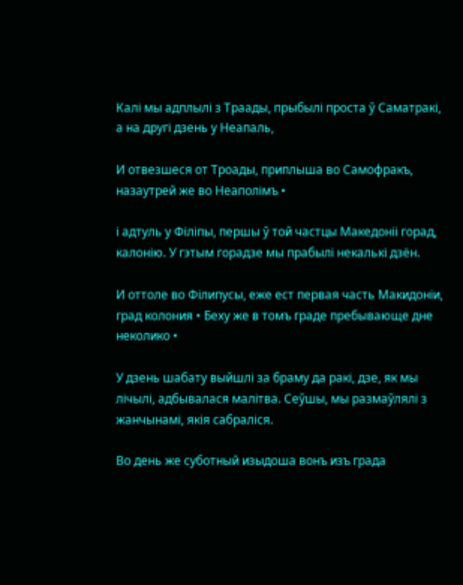Калі мы адплылі з Траады, прыбылі проста ў Саматракі, а на другі дзень у Неапаль,

И отвезшеся от Троады, приплыша во Самофракъ, назаутрей же во Неаполімъ •

і адтуль у Філіпы, першы ў той частцы Македоніі горад, калонію. У гэтым горадзе мы прабылі некалькі дзён.

И оттоле во Філипусы, еже ест первая часть Макидоніи, град колония • Беху же в томъ граде пребывающе дне неколико •

У дзень шабату выйшлі за браму да ракі, дзе, як мы лічылі, адбывалася малітва. Сеўшы, мы размаўлялі з жанчынамі, якія сабраліся.

Во день же суботный изыдоша вонъ изъ града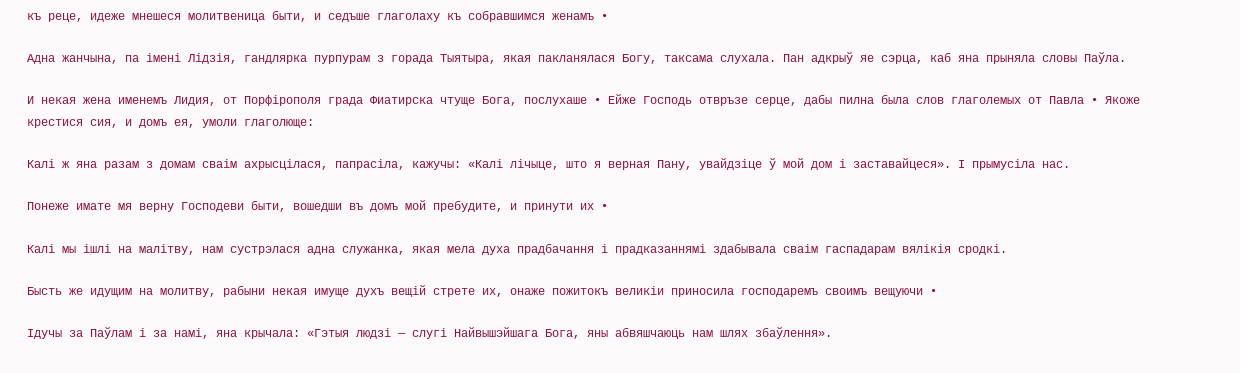къ реце, идеже мнешеся молитвеница быти, и седъше глаголаху къ собравшимся женамъ •

Адна жанчына, па імені Лідзія, гандлярка пурпурам з горада Тыятыра, якая пакланялася Богу, таксама слухала. Пан адкрыў яе сэрца, каб яна прыняла словы Паўла.

И некая жена именемъ Лидия, от Порфірополя града Фиатирска чтуще Бога, послухаше • Ейже Господь отвръзе серце, дабы пилна была слов глаголемых от Павла • Якоже крестися сия, и домъ ея, умоли глаголюще:

Калі ж яна разам з домам сваім ахрысцілася, папрасіла, кажучы: «Калі лічыце, што я верная Пану, увайдзіце ў мой дом і заставайцеся». І прымусіла нас.

Понеже имате мя верну Господеви быти, вошедши въ домъ мой пребудите, и принути их •

Калі мы ішлі на малітву, нам сустрэлася адна служанка, якая мела духа прадбачання і прадказаннямі здабывала сваім гаспадарам вялікія сродкі.

Бысть же идущим на молитву, рабыни некая имуще духъ вещій стрете их, онаже пожитокъ великіи приносила господаремъ своимъ вещуючи •

Ідучы за Паўлам і за намі, яна крычала: «Гэтыя людзі — слугі Найвышэйшага Бога, яны абвяшчаюць нам шлях збаўлення».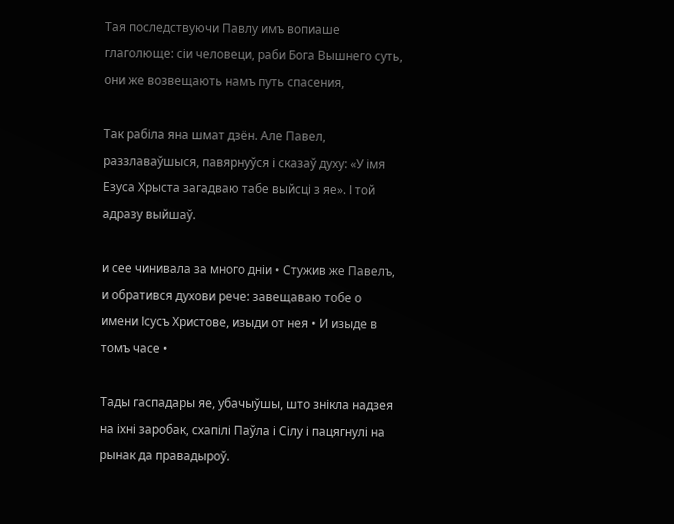Тая последствуючи Павлу имъ вопиаше глаголюще: сіи человеци, раби Бога Вышнего суть, они же возвещають намъ путь спасения,

Так рабіла яна шмат дзён. Але Павел, раззлаваўшыся, павярнуўся і сказаў духу: «У імя Езуса Хрыста загадваю табе выйсці з яе». І той адразу выйшаў.

и сее чинивала за много дніи • Стужив же Павелъ, и обратився духови рече: завещаваю тобе о имени Ісусъ Христове, изыди от нея • И изыде в томъ часе •

Тады гаспадары яе, убачыўшы, што знікла надзея на іхні заробак, схапілі Паўла і Сілу і пацягнулі на рынак да правадыроў.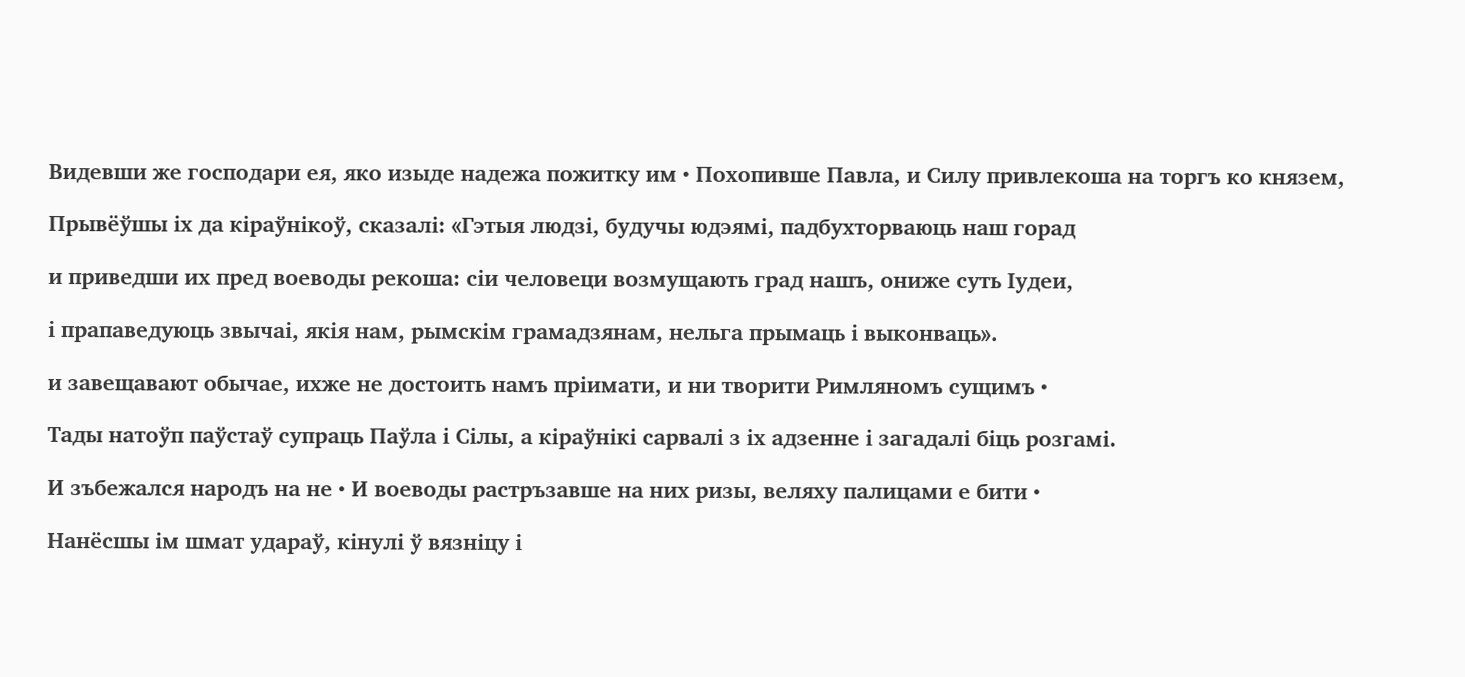Видевши же господари ея, яко изыде надежа пожитку им • Похопивше Павла, и Силу привлекоша на торгъ ко князем,

Прывёўшы іх да кіраўнікоў, сказалі: «Гэтыя людзі, будучы юдэямі, падбухторваюць наш горад

и приведши их пред воеводы рекоша: сіи человеци возмущають град нашъ, ониже суть Іудеи,

і прапаведуюць звычаі, якія нам, рымскім грамадзянам, нельга прымаць і выконваць».

и завещавают обычае, ихже не достоить намъ пріимати, и ни творити Римляномъ сущимъ •

Тады натоўп паўстаў супраць Паўла і Сілы, а кіраўнікі сарвалі з іх адзенне і загадалі біць розгамі.

И зъбежался народъ на не • И воеводы растръзавше на них ризы, веляху палицами е бити •

Нанёсшы ім шмат удараў, кінулі ў вязніцу і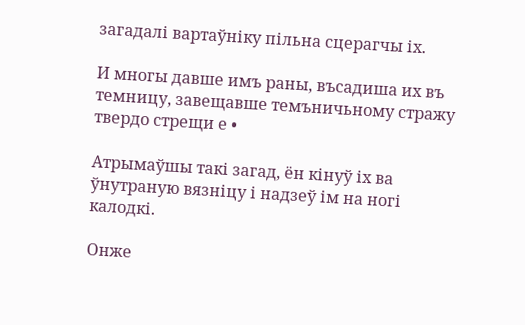загадалі вартаўніку пільна сцерагчы іх.

И многы давше имъ раны, въсадиша их въ темницу, завещавше темъничьному стражу твердо стрещи е •

Атрымаўшы такі загад, ён кінуў іх ва ўнутраную вязніцу і надзеў ім на ногі калодкі.

Онже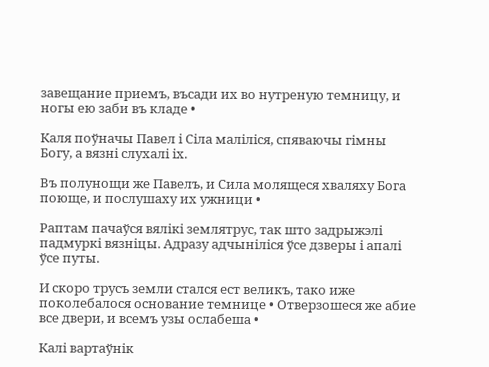завещание приемъ, въсади их во нутреную темницу, и ногы ею заби въ кладе •

Каля поўначы Павел і Сіла маліліся, спяваючы гімны Богу, а вязні слухалі іх.

Въ полунощи же Павелъ, и Сила молящеся хваляху Бога поюще, и послушаху их ужници •

Раптам пачаўся вялікі землятрус, так што задрыжэлі падмуркі вязніцы. Адразу адчыніліся ўсе дзверы і апалі ўсе путы.

И скоро трусъ земли стался ест великъ, тако иже поколебалося основание темнице • Отверзошеся же абие все двери, и всемъ узы ослабеша •

Калі вартаўнік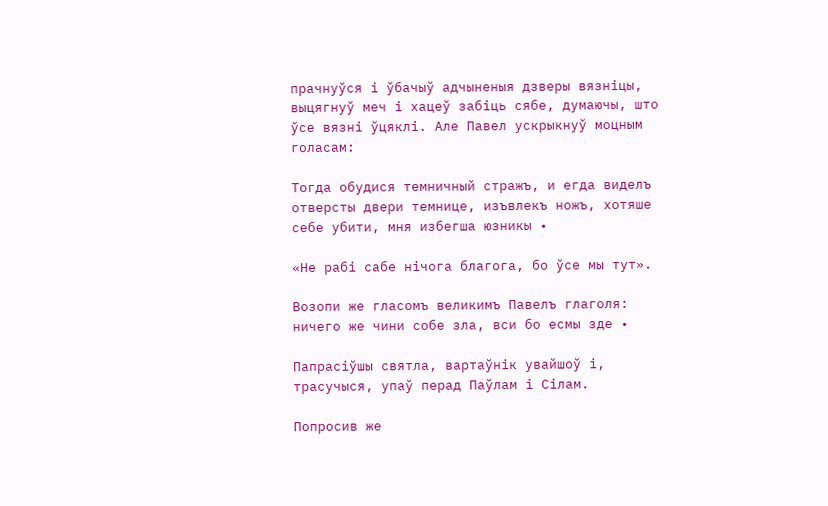прачнуўся і ўбачыў адчыненыя дзверы вязніцы, выцягнуў меч і хацеў забіць сябе, думаючы, што ўсе вязні ўцяклі. Але Павел ускрыкнуў моцным голасам:

Тогда обудися темничный стражъ, и егда виделъ отверсты двери темнице, изъвлекъ ножъ, хотяше себе убити, мня избегша юзникы •

«Не рабі сабе нічога благога, бо ўсе мы тут».

Возопи же гласомъ великимъ Павелъ глаголя: ничего же чини собе зла, вси бо есмы зде •

Папрасіўшы святла, вартаўнік увайшоў і, трасучыся, упаў перад Паўлам і Сілам.

Попросив же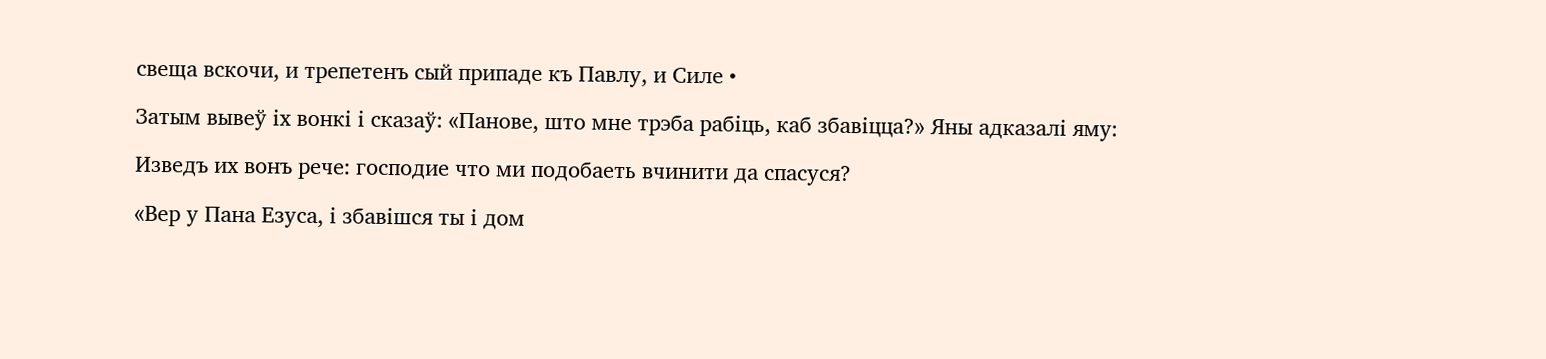свеща вскочи, и трепетенъ сый припаде къ Павлу, и Силе •

Затым вывеў іх вонкі і сказаў: «Панове, што мне трэба рабіць, каб збавіцца?» Яны адказалі яму:

Изведъ их вонъ рече: господие что ми подобаеть вчинити да спасуся?

«Вер у Пана Езуса, і збавішся ты і дом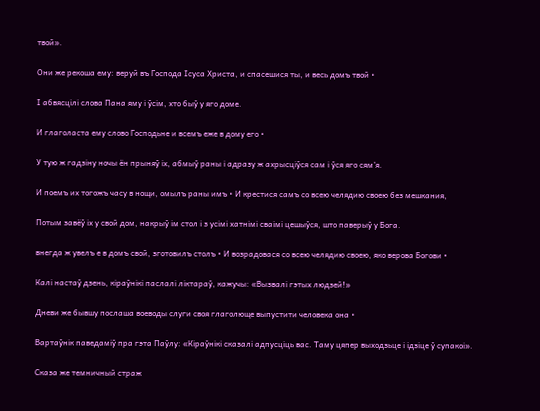твой».

Они же рекоша ему: веруй въ Господа Ісуса Христа, и спасешися ты, и весь домъ твой •

І абвясцілі слова Пана яму і ўсім, хто быў у яго доме.

И глаголаста ему слово Господьне и всемъ еже в дому его •

У тую ж гадзіну ночы ён прыняў іх, абмыў раны і адразу ж ахрысціўся сам і ўся яго сям’я.

И поемъ их тогожъ часу в нощи, омылъ раны имъ • И крестися самъ со всею челядию своею без мешкания,

Потым завёў іх у свой дом, накрыў ім стол і з усімі хатнімі сваімі цешыўся, што паверыў у Бога.

внегда ж увелъ е в домъ свой, зготовилъ столъ • И возрадовася со всею челядию своею, яко верова Богови •

Калі настаў дзень, кіраўнікі паслалі ліктараў, кажучы: «Вызвалі гэтых людзей!»

Дневи же бывшу послаша воеводы слуги своя глаголюще выпустити человека она •

Вартаўнік паведаміў пра гэта Паўлу: «Кіраўнікі сказалі адпусціць вас. Таму цяпер выходзьце і ідзіце ў супакоі».

Сказа же темничный страж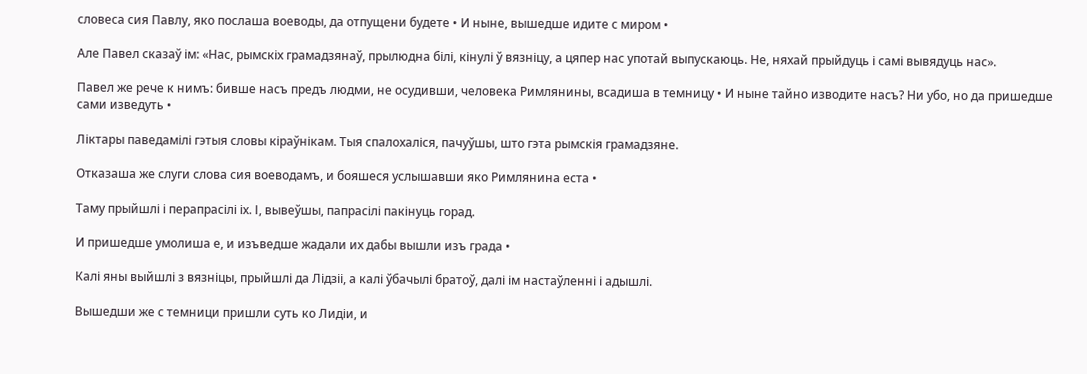словеса сия Павлу, яко послаша воеводы, да отпущени будете • И ныне, вышедше идите с миром •

Але Павел сказаў ім: «Нас, рымскіх грамадзянаў, прылюдна білі, кінулі ў вязніцу, а цяпер нас употай выпускаюць. Не, няхай прыйдуць і самі вывядуць нас».

Павел же рече к нимъ: бивше насъ предъ людми, не осудивши, человека Римлянины, всадиша в темницу • И ныне тайно изводите насъ? Ни убо, но да пришедше сами изведуть •

Ліктары паведамілі гэтыя словы кіраўнікам. Тыя спалохаліся, пачуўшы, што гэта рымскія грамадзяне.

Отказаша же слуги слова сия воеводамъ, и бояшеся услышавши яко Римлянина еста •

Таму прыйшлі і перапрасілі іх. І, вывеўшы, папрасілі пакінуць горад.

И пришедше умолиша е, и изъведше жадали их дабы вышли изъ града •

Калі яны выйшлі з вязніцы, прыйшлі да Лідзіі, а калі ўбачылі братоў, далі ім настаўленні і адышлі.

Вышедши же с темници пришли суть ко Лидіи, и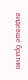видевше братию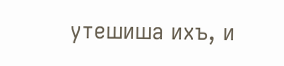утешиша ихъ, и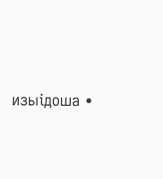изыідоша •